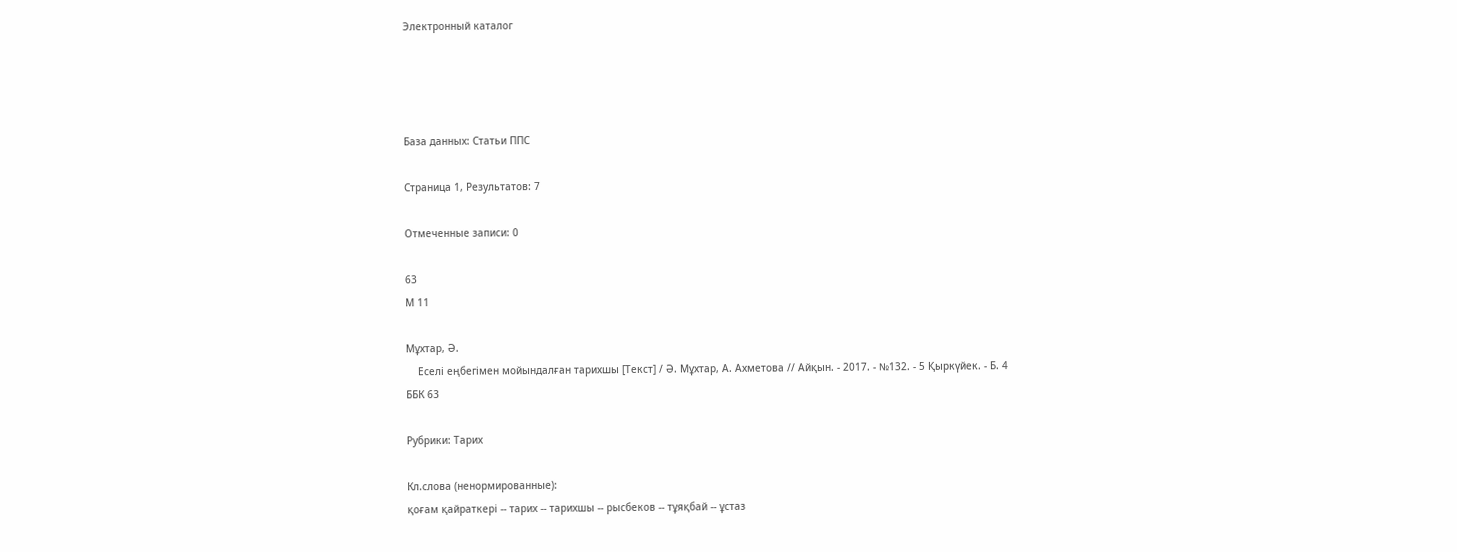Электронный каталог




База данных: Статьи ППС

Страница 1, Результатов: 7

Отмеченные записи: 0

63
М 11

Мұхтар, Ә.
    Еселі еңбегімен мойындалған тарихшы [Текст] / Ә. Мұхтар, А. Ахметова // Айқын. - 2017. - №132. - 5 Қыркүйек. - Б. 4
ББК 63

Рубрики: Тарих

Кл.слова (ненормированные):
қоғам қайраткері -- тарих -- тарихшы -- рысбеков -- тұяқбай -- ұстаз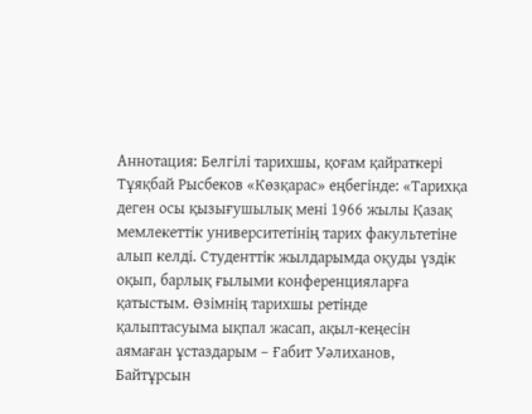Аннотация: Белгілі тарихшы, қоғам қайраткері Тұяқбай Рысбеков «Көзқарас» еңбегінде: «Тарихқа деген осы қызығушылық мені 1966 жылы Қазақ мемлекеттік университетінің тарих факультетіне алып келді. Студенттік жылдарымда оқуды үздік оқып, барлық ғылыми конференцияларға қатыстым. Өзімнің тарихшы ретінде қалыптасуыма ықпал жасап, ақыл-кеңесін аямаған ұстаздарым – Ғабит Уәлиханов, Байтұрсын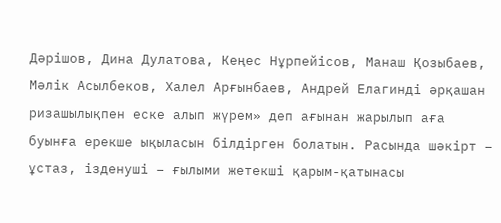Дәрішов, Дина Дулатова, Кеңес Нұрпейісов, Манаш Қозыбаев, Мәлік Асылбеков, Халел Арғынбаев, Андрей Елагинді әрқашан ризашылықпен еске алып жүрем» деп ағынан жарылып аға буынға ерекше ықыласын білдірген болатын. Расында шәкірт – ұстаз, ізденуші – ғылыми жетекші қарым-қатынасы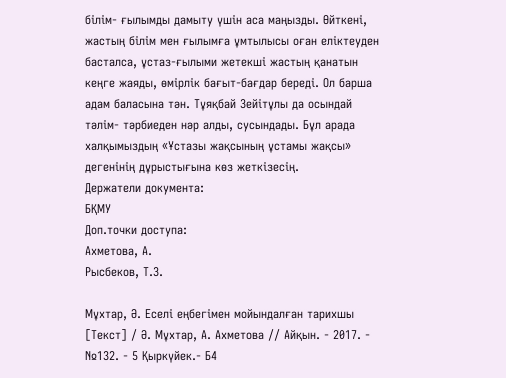білім- ғылымды дамыту үшін аса маңызды. Өйткені, жастың білім мен ғылымға ұмтылысы оған еліктеуден басталса, ұстаз-ғылыми жетекші жастың қанатын кеңге жаяды, өмірлік бағыт-бағдар береді. Ол барша адам баласына тән. Тұяқбай Зейітұлы да осындай тәлім- тәрбиеден нәр алды, сусындады. Бұл арада халқымыздың «Ұстазы жақсының ұстамы жақсы» дегенінің дұрыстығына көз жеткізесің.
Держатели документа:
БҚМУ
Доп.точки доступа:
Ахметова, А.
Рысбеков, Т.З.

Мұхтар, Ә. Еселі еңбегімен мойындалған тарихшы [Текст] / Ә. Мұхтар, А. Ахметова // Айқын. - 2017. - №132. - 5 Қыркүйек.- Б4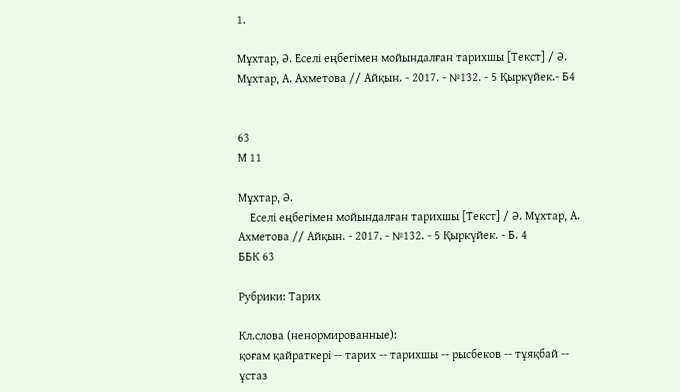1.

Мұхтар, Ә. Еселі еңбегімен мойындалған тарихшы [Текст] / Ә. Мұхтар, А. Ахметова // Айқын. - 2017. - №132. - 5 Қыркүйек.- Б4


63
М 11

Мұхтар, Ә.
    Еселі еңбегімен мойындалған тарихшы [Текст] / Ә. Мұхтар, А. Ахметова // Айқын. - 2017. - №132. - 5 Қыркүйек. - Б. 4
ББК 63

Рубрики: Тарих

Кл.слова (ненормированные):
қоғам қайраткері -- тарих -- тарихшы -- рысбеков -- тұяқбай -- ұстаз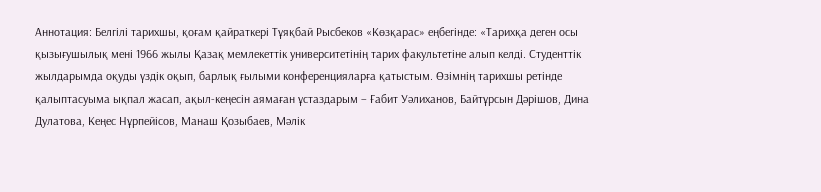Аннотация: Белгілі тарихшы, қоғам қайраткері Тұяқбай Рысбеков «Көзқарас» еңбегінде: «Тарихқа деген осы қызығушылық мені 1966 жылы Қазақ мемлекеттік университетінің тарих факультетіне алып келді. Студенттік жылдарымда оқуды үздік оқып, барлық ғылыми конференцияларға қатыстым. Өзімнің тарихшы ретінде қалыптасуыма ықпал жасап, ақыл-кеңесін аямаған ұстаздарым – Ғабит Уәлиханов, Байтұрсын Дәрішов, Дина Дулатова, Кеңес Нұрпейісов, Манаш Қозыбаев, Мәлік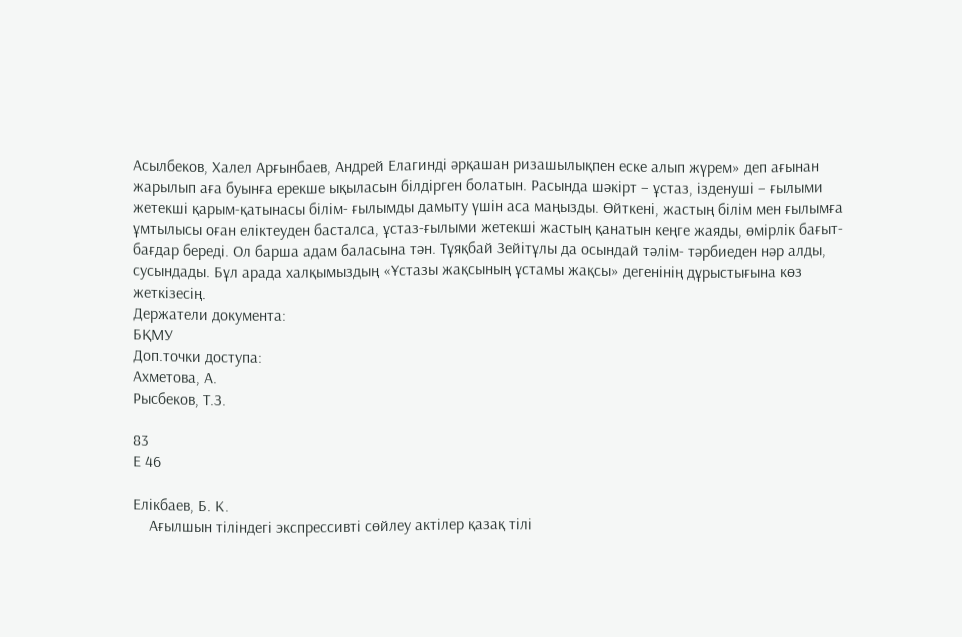Асылбеков, Халел Арғынбаев, Андрей Елагинді әрқашан ризашылықпен еске алып жүрем» деп ағынан жарылып аға буынға ерекше ықыласын білдірген болатын. Расында шәкірт – ұстаз, ізденуші – ғылыми жетекші қарым-қатынасы білім- ғылымды дамыту үшін аса маңызды. Өйткені, жастың білім мен ғылымға ұмтылысы оған еліктеуден басталса, ұстаз-ғылыми жетекші жастың қанатын кеңге жаяды, өмірлік бағыт-бағдар береді. Ол барша адам баласына тән. Тұяқбай Зейітұлы да осындай тәлім- тәрбиеден нәр алды, сусындады. Бұл арада халқымыздың «Ұстазы жақсының ұстамы жақсы» дегенінің дұрыстығына көз жеткізесің.
Держатели документа:
БҚМУ
Доп.точки доступа:
Ахметова, А.
Рысбеков, Т.З.

83
Е 46

Елікбаев, Б. К.
    Ағылшын тіліндегі экспрессивті сөйлеу актілер қазақ тілі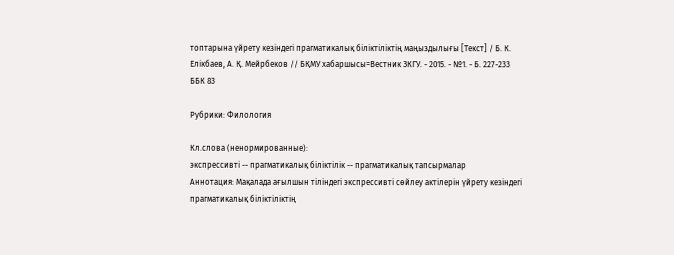топтарына үйрету кезіндегі прагматикалық біліктіліктің маңыздылығы [Текст] / Б. К. Елікбаев, А. Қ. Мейрбеков // БҚМУ хабаршысы=Вестник ЗКГУ. - 2015. - №1. - Б. 227-233
ББК 83

Рубрики: Филология

Кл.слова (ненормированные):
экспрессивті -- прагматикалық біліктілік -- прагматикалық тапсырмалар
Аннотация: Мақалада ағылшын тіліндегі экспрессивті сөйлеу актілерін үйрету кезіндегі прагматикалық біліктіліктің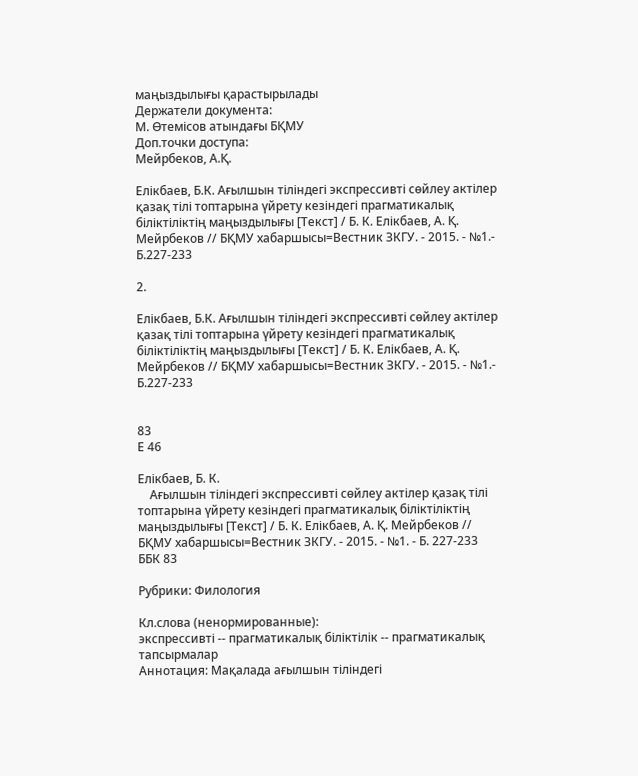маңыздылығы қарастырылады
Держатели документа:
М. Өтемісов атындағы БҚМУ
Доп.точки доступа:
Мейрбеков, А.Қ.

Елікбаев, Б.К. Ағылшын тіліндегі экспрессивті сөйлеу актілер қазақ тілі топтарына үйрету кезіндегі прагматикалық біліктіліктің маңыздылығы [Текст] / Б. К. Елікбаев, А. Қ. Мейрбеков // БҚМУ хабаршысы=Вестник ЗКГУ. - 2015. - №1.- Б.227-233

2.

Елікбаев, Б.К. Ағылшын тіліндегі экспрессивті сөйлеу актілер қазақ тілі топтарына үйрету кезіндегі прагматикалық біліктіліктің маңыздылығы [Текст] / Б. К. Елікбаев, А. Қ. Мейрбеков // БҚМУ хабаршысы=Вестник ЗКГУ. - 2015. - №1.- Б.227-233


83
Е 46

Елікбаев, Б. К.
    Ағылшын тіліндегі экспрессивті сөйлеу актілер қазақ тілі топтарына үйрету кезіндегі прагматикалық біліктіліктің маңыздылығы [Текст] / Б. К. Елікбаев, А. Қ. Мейрбеков // БҚМУ хабаршысы=Вестник ЗКГУ. - 2015. - №1. - Б. 227-233
ББК 83

Рубрики: Филология

Кл.слова (ненормированные):
экспрессивті -- прагматикалық біліктілік -- прагматикалық тапсырмалар
Аннотация: Мақалада ағылшын тіліндегі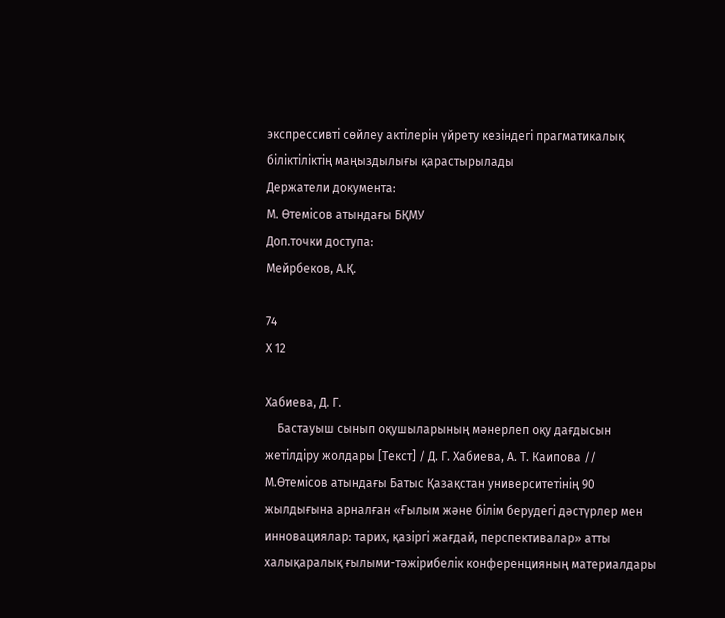экспрессивті сөйлеу актілерін үйрету кезіндегі прагматикалық біліктіліктің маңыздылығы қарастырылады
Держатели документа:
М. Өтемісов атындағы БҚМУ
Доп.точки доступа:
Мейрбеков, А.Қ.

74
Х 12

Хабиева, Д. Г.
    Бастауыш сынып оқушыларының мәнерлеп оқу дағдысын жетілдіру жолдары [Текст] / Д. Г. Хабиева, А. Т. Каипова // М.Өтемісов атындағы Батыс Қазақстан университетінің 90 жылдығына арналған «Ғылым және білім берудегі дәстүрлер мен инновациялар: тарих, қазіргі жағдай, перспективалар» атты халықаралық ғылыми-тәжірибелік конференцияның материалдары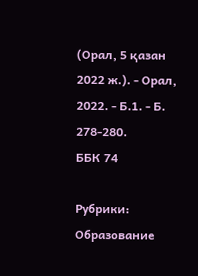(Орал, 5 қазан 2022 ж.). - Орал, 2022. - Б.1. - Б. 278-280.
ББК 74

Рубрики: Образование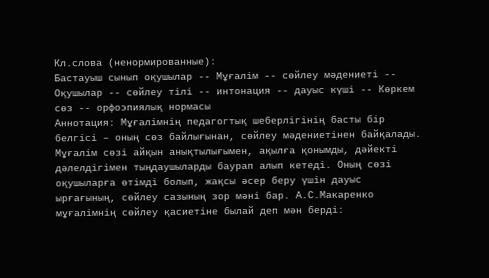Кл.слова (ненормированные):
Бастауыш сынып оқушылар -- Мұғалім -- сөйлеу мәдениеті -- Оқушылар -- сөйлеу тілі -- интонация -- дауыс күші -- Көркем сөз -- орфоэпиялық нормасы
Аннотация: Мұғалімнің педагогтық шеберлігінің басты бір белгісі – оның сөз байлығынан, сөйлеу мәдениетінен байқалады. Мұғалім сөзі айқын анықтылығымен, ақылға қонымды, дәйекті дәлелдігімен тыңдаушыларды баурап алып кетеді. Оның сөзі оқушыларға өтімді болып, жақсы әсер беру үшін дауыс ырғағының, сөйлеу сазының зор мәні бар. А.С.Макаренко мұғалімнің сөйлеу қасиетіне былай деп мән берді: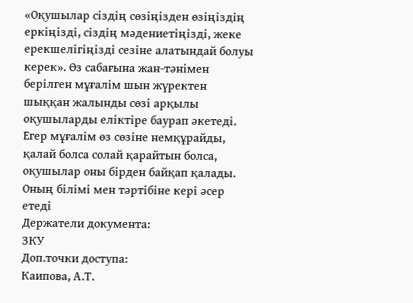«Оқушылар сіздің сөзіңізден өзіңіздің еркіңізді, сіздің мәдениетіңізді, жеке ерекшелігіңізді сезіне алатындай болуы керек». Өз сабағына жан-тәнімен берілген мұғалім шын жүректен шыққан жалынды сөзі арқылы оқушыларды еліктіре баурап әкетеді. Егер мұғалім өз сөзіне немқұрайды, қалай болса солай қарайтын болса, оқушылар оны бірден байқап қалады. Оның білімі мен тәртібіне кері әсер етеді
Держатели документа:
ЗКУ
Доп.точки доступа:
Каипова, А.Т.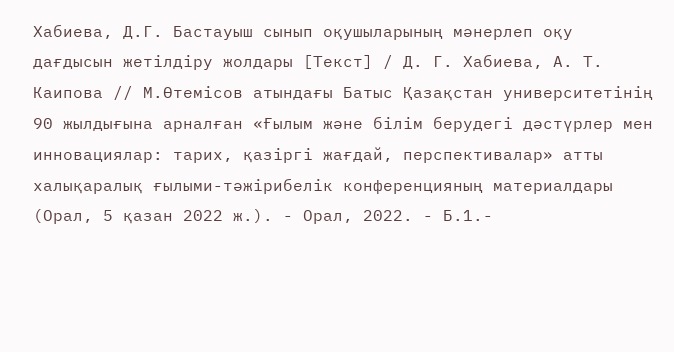Хабиева, Д.Г. Бастауыш сынып оқушыларының мәнерлеп оқу дағдысын жетілдіру жолдары [Текст] / Д. Г. Хабиева, А. Т. Каипова // М.Өтемісов атындағы Батыс Қазақстан университетінің 90 жылдығына арналған «Ғылым және білім берудегі дәстүрлер мен инновациялар: тарих, қазіргі жағдай, перспективалар» атты халықаралық ғылыми-тәжірибелік конференцияның материалдары (Орал, 5 қазан 2022 ж.). - Орал, 2022. - Б.1.-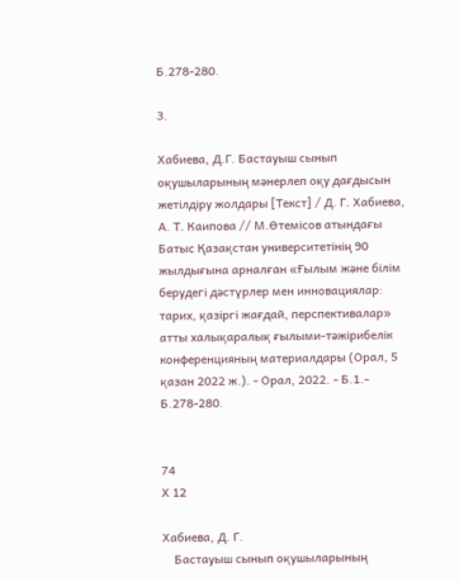Б.278-280.

3.

Хабиева, Д.Г. Бастауыш сынып оқушыларының мәнерлеп оқу дағдысын жетілдіру жолдары [Текст] / Д. Г. Хабиева, А. Т. Каипова // М.Өтемісов атындағы Батыс Қазақстан университетінің 90 жылдығына арналған «Ғылым және білім берудегі дәстүрлер мен инновациялар: тарих, қазіргі жағдай, перспективалар» атты халықаралық ғылыми-тәжірибелік конференцияның материалдары (Орал, 5 қазан 2022 ж.). - Орал, 2022. - Б.1.- Б.278-280.


74
Х 12

Хабиева, Д. Г.
    Бастауыш сынып оқушыларының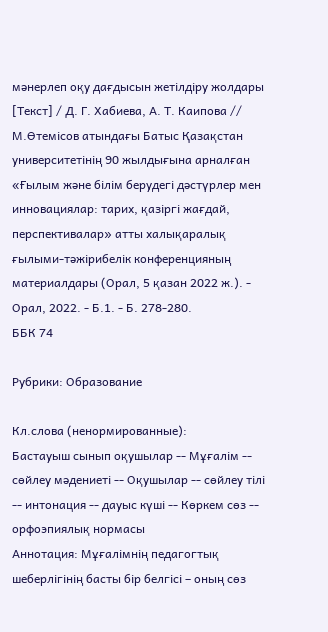мәнерлеп оқу дағдысын жетілдіру жолдары [Текст] / Д. Г. Хабиева, А. Т. Каипова // М.Өтемісов атындағы Батыс Қазақстан университетінің 90 жылдығына арналған «Ғылым және білім берудегі дәстүрлер мен инновациялар: тарих, қазіргі жағдай, перспективалар» атты халықаралық ғылыми-тәжірибелік конференцияның материалдары (Орал, 5 қазан 2022 ж.). - Орал, 2022. - Б.1. - Б. 278-280.
ББК 74

Рубрики: Образование

Кл.слова (ненормированные):
Бастауыш сынып оқушылар -- Мұғалім -- сөйлеу мәдениеті -- Оқушылар -- сөйлеу тілі -- интонация -- дауыс күші -- Көркем сөз -- орфоэпиялық нормасы
Аннотация: Мұғалімнің педагогтық шеберлігінің басты бір белгісі – оның сөз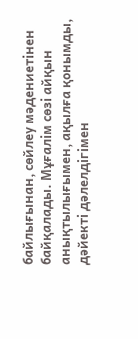байлығынан, сөйлеу мәдениетінен байқалады. Мұғалім сөзі айқын анықтылығымен, ақылға қонымды, дәйекті дәлелдігімен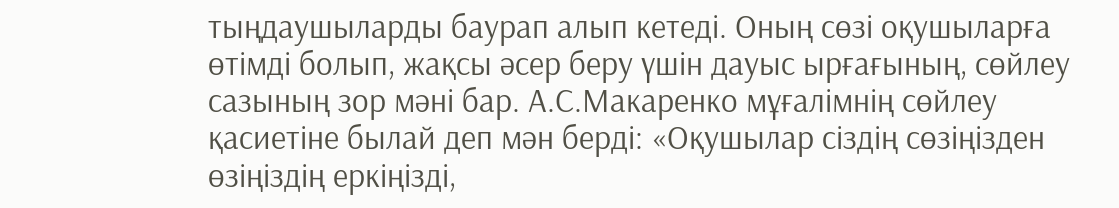тыңдаушыларды баурап алып кетеді. Оның сөзі оқушыларға өтімді болып, жақсы әсер беру үшін дауыс ырғағының, сөйлеу сазының зор мәні бар. А.С.Макаренко мұғалімнің сөйлеу қасиетіне былай деп мән берді: «Оқушылар сіздің сөзіңізден өзіңіздің еркіңізді,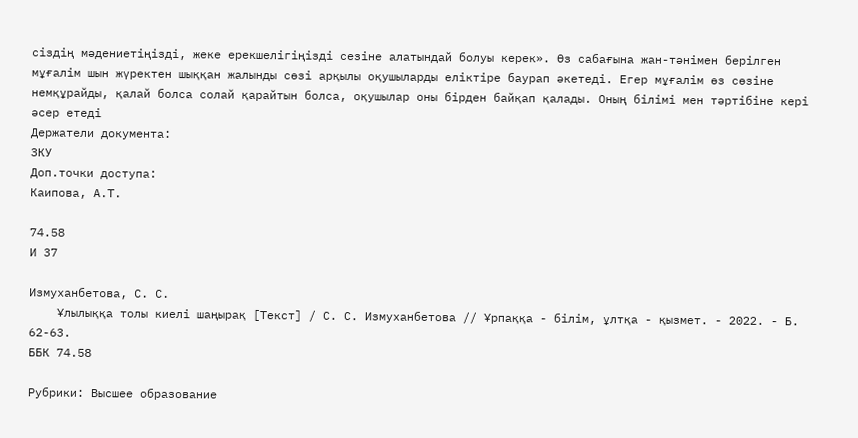сіздің мәдениетіңізді, жеке ерекшелігіңізді сезіне алатындай болуы керек». Өз сабағына жан-тәнімен берілген мұғалім шын жүректен шыққан жалынды сөзі арқылы оқушыларды еліктіре баурап әкетеді. Егер мұғалім өз сөзіне немқұрайды, қалай болса солай қарайтын болса, оқушылар оны бірден байқап қалады. Оның білімі мен тәртібіне кері әсер етеді
Держатели документа:
ЗКУ
Доп.точки доступа:
Каипова, А.Т.

74.58
И 37

Измуханбетова, С. С.
    Ұлылыққа толы киелі шаңырақ [Текст] / С. С. Измуханбетова // Ұрпаққа - білім, ұлтқа - қызмет. - 2022. - Б. 62-63.
ББК 74.58

Рубрики: Высшее образование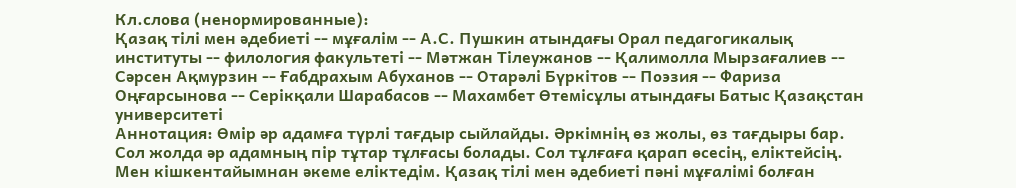Кл.слова (ненормированные):
Қазақ тілі мен əдебиеті -- мұғалім -- А.С. Пушкин атындағы Орал педагогикалық институты -- филология факультеті -- Мəтжан Тілеужанов -- Қалимолла Мырзағалиев -- Сəрсен Ақмурзин -- Ғабдрахым Абуханов -- Отарəлі Бүркітов -- Поэзия -- Фариза Оңғарсынова -- Серікқали Шарабасов -- Махамбет Өтемісұлы атындағы Батыс Қазақстан университеті
Аннотация: Өмір əр адамға түрлі тағдыр сыйлайды. Əркімнің өз жолы, өз тағдыры бар. Сол жолда əр адамның пір тұтар тұлғасы болады. Сол тұлғаға қарап өсесің, еліктейсің. Мен кішкентайымнан əкеме еліктедім. Қазақ тілі мен əдебиеті пəні мұғалімі болған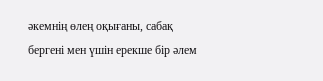əкемнің өлең оқығаны, сабақ бергені мен үшін ерекше бір əлем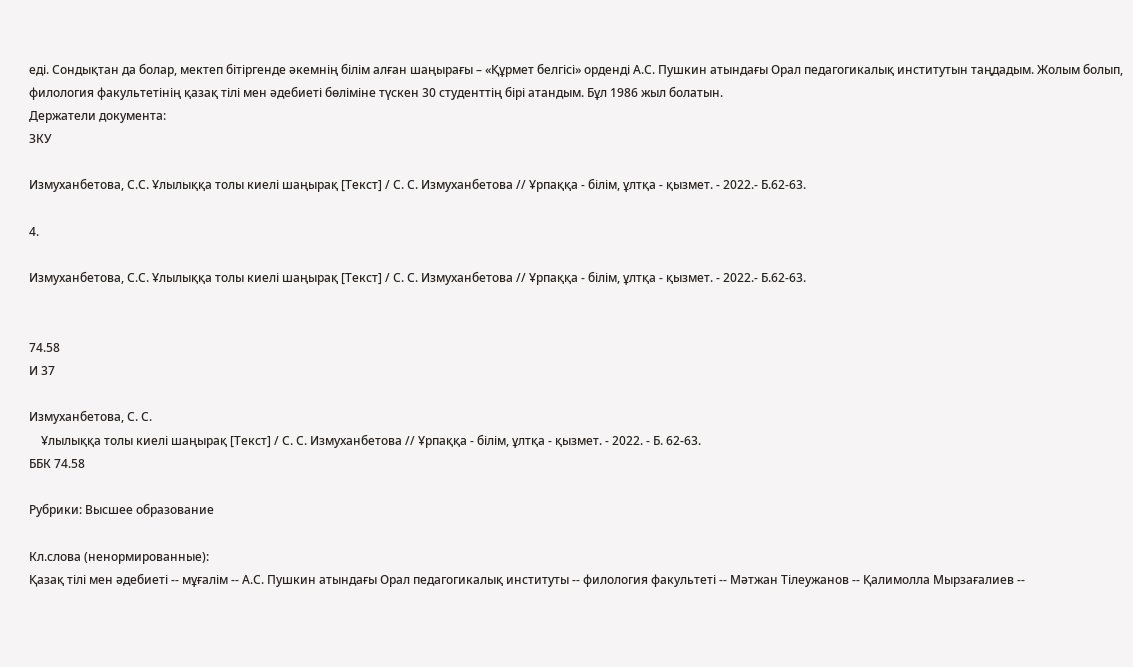еді. Сондықтан да болар, мектеп бітіргенде əкемнің білім алған шаңырағы – «Құрмет белгісі» орденді А.С. Пушкин атындағы Орал педагогикалық институтын таңдадым. Жолым болып, филология факультетінің қазақ тілі мен əдебиеті бөліміне түскен 30 студенттің бірі атандым. Бұл 1986 жыл болатын.
Держатели документа:
ЗКУ

Измуханбетова, С.С. Ұлылыққа толы киелі шаңырақ [Текст] / С. С. Измуханбетова // Ұрпаққа - білім, ұлтқа - қызмет. - 2022.- Б.62-63.

4.

Измуханбетова, С.С. Ұлылыққа толы киелі шаңырақ [Текст] / С. С. Измуханбетова // Ұрпаққа - білім, ұлтқа - қызмет. - 2022.- Б.62-63.


74.58
И 37

Измуханбетова, С. С.
    Ұлылыққа толы киелі шаңырақ [Текст] / С. С. Измуханбетова // Ұрпаққа - білім, ұлтқа - қызмет. - 2022. - Б. 62-63.
ББК 74.58

Рубрики: Высшее образование

Кл.слова (ненормированные):
Қазақ тілі мен əдебиеті -- мұғалім -- А.С. Пушкин атындағы Орал педагогикалық институты -- филология факультеті -- Мəтжан Тілеужанов -- Қалимолла Мырзағалиев --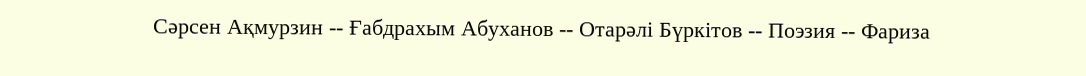Сəрсен Ақмурзин -- Ғабдрахым Абуханов -- Отарəлі Бүркітов -- Поэзия -- Фариза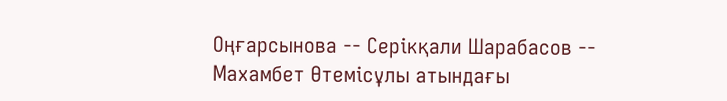Оңғарсынова -- Серікқали Шарабасов -- Махамбет Өтемісұлы атындағы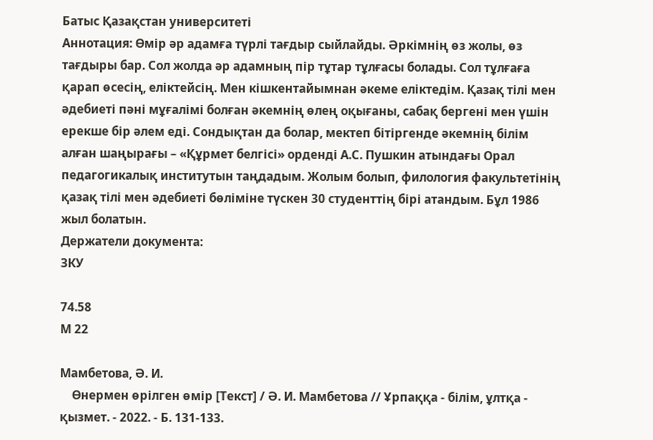Батыс Қазақстан университеті
Аннотация: Өмір əр адамға түрлі тағдыр сыйлайды. Əркімнің өз жолы, өз тағдыры бар. Сол жолда əр адамның пір тұтар тұлғасы болады. Сол тұлғаға қарап өсесің, еліктейсің. Мен кішкентайымнан əкеме еліктедім. Қазақ тілі мен əдебиеті пəні мұғалімі болған əкемнің өлең оқығаны, сабақ бергені мен үшін ерекше бір əлем еді. Сондықтан да болар, мектеп бітіргенде əкемнің білім алған шаңырағы – «Құрмет белгісі» орденді А.С. Пушкин атындағы Орал педагогикалық институтын таңдадым. Жолым болып, филология факультетінің қазақ тілі мен əдебиеті бөліміне түскен 30 студенттің бірі атандым. Бұл 1986 жыл болатын.
Держатели документа:
ЗКУ

74.58
М 22

Мамбетова, Ә. И.
    Өнермен өрілген өмір [Текст] / Ә. И. Мамбетова // Ұрпаққа - білім, ұлтқа - қызмет. - 2022. - Б. 131-133.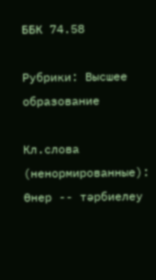ББК 74.58

Рубрики: Высшее образование

Кл.слова (ненормированные):
Өнер -- тəрбиелеу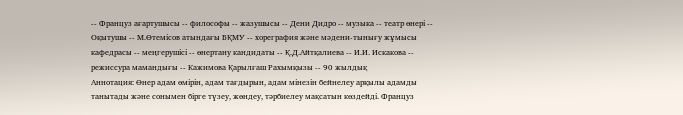-- Француз ағартушысы -- философы -- жазушысы -- Дени Дидро -- музыка -- театр өнері -- Оқытушы -- М.Өтемісов атындағы БҚМУ -- хореграфия жəне мəдени-тынығу жұмысы кафедрасы -- меңгерушісі -- өнертану кандидаты -- Қ.Д.Айтқалиева -- И.И. Искакова -- режиссура мамандығы -- Кажимова Қарылғаш Рахымқызы -- 90 жылдық
Аннотация: Өнер адам өмірін, адам тағдырын, адам мінезін бейнелеу арқылы адамды танытады жəне сонымен бірге түзеу, жөндеу, тəрбиелеу мақсатын көздейді. Француз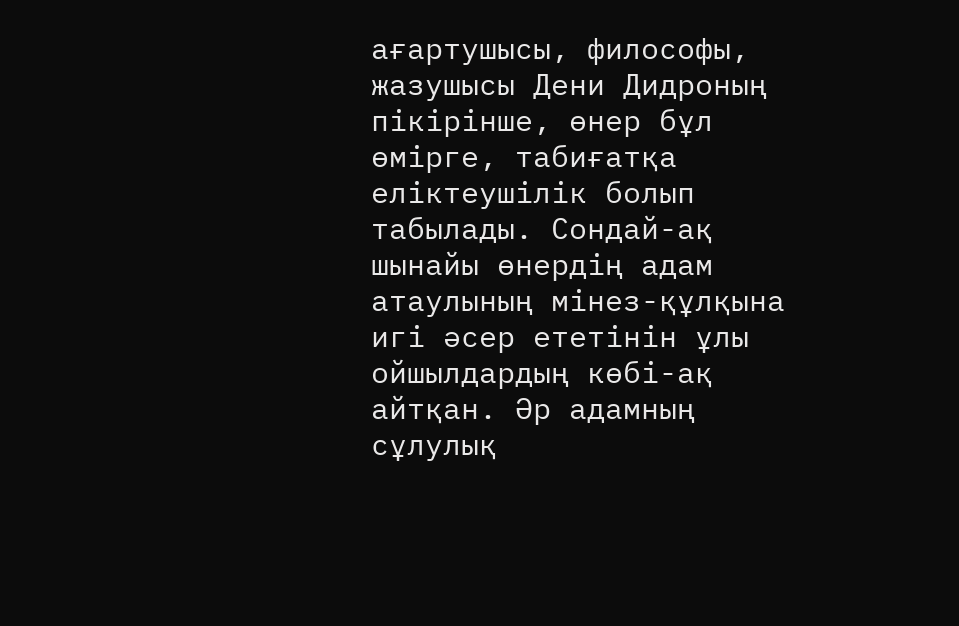ағартушысы, философы, жазушысы Дени Дидроның пікірінше, өнер бұл өмірге, табиғатқа еліктеушілік болып табылады. Сондай-ақ шынайы өнердің адам атаулының мінез-құлқына игі əсер ететінін ұлы ойшылдардың көбі-ақ айтқан. Əр адамның сұлулық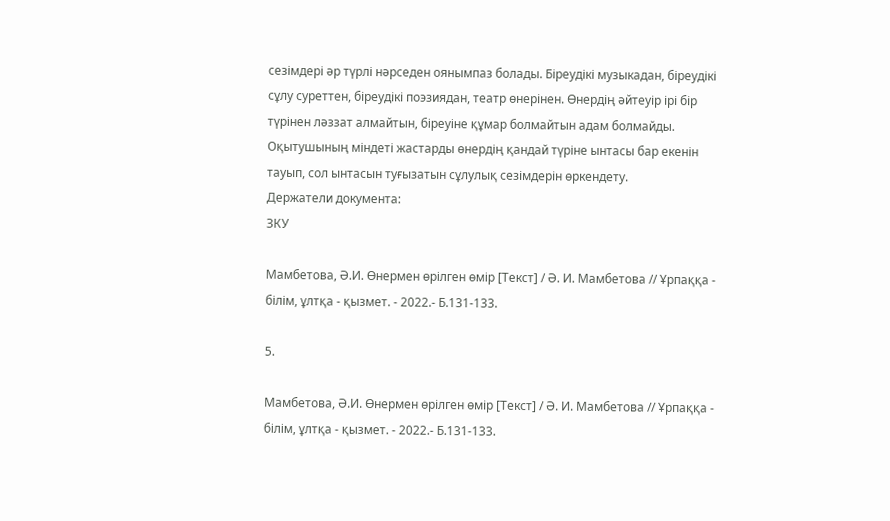сезімдері əр түрлі нəрседен оянымпаз болады. Біреудікі музыкадан, біреудікі сұлу суреттен, біреудікі поэзиядан, театр өнерінен. Өнердің əйтеуір ірі бір түрінен лəззат алмайтын, біреуіне құмар болмайтын адам болмайды. Оқытушының міндеті жастарды өнердің қандай түріне ынтасы бар екенін тауып, сол ынтасын туғызатын сұлулық сезімдерін өркендету.
Держатели документа:
ЗКУ

Мамбетова, Ә.И. Өнермен өрілген өмір [Текст] / Ә. И. Мамбетова // Ұрпаққа - білім, ұлтқа - қызмет. - 2022.- Б.131-133.

5.

Мамбетова, Ә.И. Өнермен өрілген өмір [Текст] / Ә. И. Мамбетова // Ұрпаққа - білім, ұлтқа - қызмет. - 2022.- Б.131-133.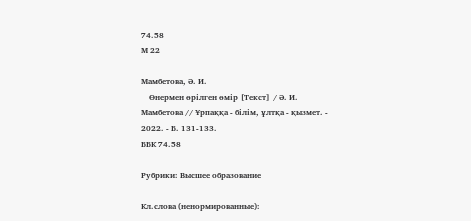74.58
М 22

Мамбетова, Ә. И.
    Өнермен өрілген өмір [Текст] / Ә. И. Мамбетова // Ұрпаққа - білім, ұлтқа - қызмет. - 2022. - Б. 131-133.
ББК 74.58

Рубрики: Высшее образование

Кл.слова (ненормированные):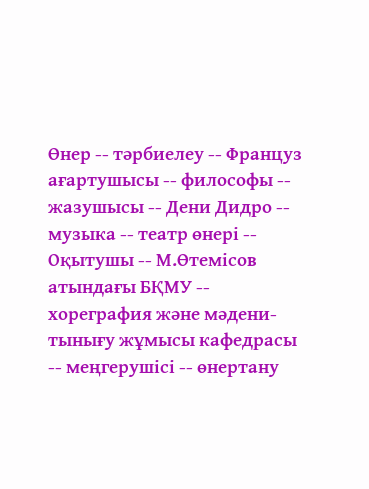Өнер -- тəрбиелеу -- Француз ағартушысы -- философы -- жазушысы -- Дени Дидро -- музыка -- театр өнері -- Оқытушы -- М.Өтемісов атындағы БҚМУ -- хореграфия жəне мəдени-тынығу жұмысы кафедрасы -- меңгерушісі -- өнертану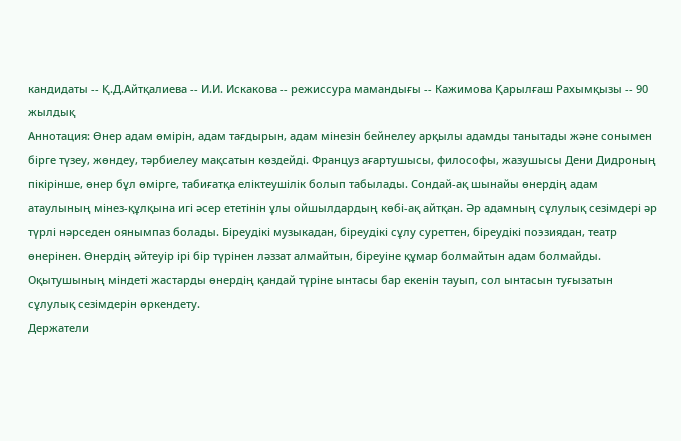кандидаты -- Қ.Д.Айтқалиева -- И.И. Искакова -- режиссура мамандығы -- Кажимова Қарылғаш Рахымқызы -- 90 жылдық
Аннотация: Өнер адам өмірін, адам тағдырын, адам мінезін бейнелеу арқылы адамды танытады жəне сонымен бірге түзеу, жөндеу, тəрбиелеу мақсатын көздейді. Француз ағартушысы, философы, жазушысы Дени Дидроның пікірінше, өнер бұл өмірге, табиғатқа еліктеушілік болып табылады. Сондай-ақ шынайы өнердің адам атаулының мінез-құлқына игі əсер ететінін ұлы ойшылдардың көбі-ақ айтқан. Əр адамның сұлулық сезімдері əр түрлі нəрседен оянымпаз болады. Біреудікі музыкадан, біреудікі сұлу суреттен, біреудікі поэзиядан, театр өнерінен. Өнердің əйтеуір ірі бір түрінен лəззат алмайтын, біреуіне құмар болмайтын адам болмайды. Оқытушының міндеті жастарды өнердің қандай түріне ынтасы бар екенін тауып, сол ынтасын туғызатын сұлулық сезімдерін өркендету.
Держатели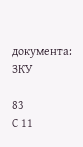документа:
ЗКУ

83
С 11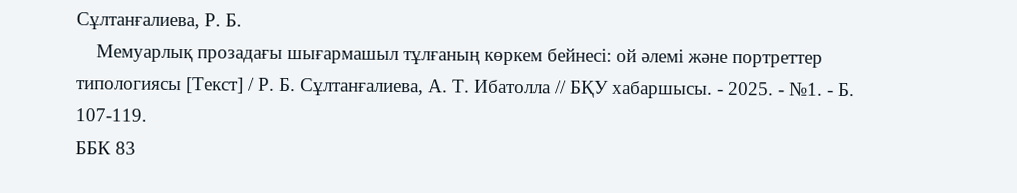Сұлтанғалиева, Р. Б.
    Мемуарлық прозадағы шығармашыл тұлғаның көркем бейнесі: ой әлемі және портреттер типологиясы [Текст] / Р. Б. Сұлтанғалиева, А. Т. Ибатолла // БҚУ хабаршысы. - 2025. - №1. - Б. 107-119.
ББК 83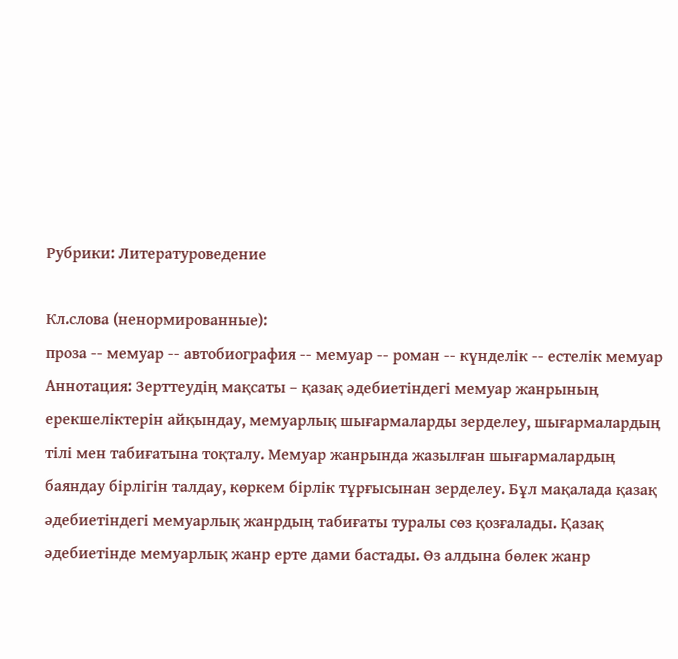Рубрики: Литературоведение

Кл.слова (ненормированные):
проза -- мемуар -- автобиография -- мемуар -- роман -- күнделік -- естелік мемуар
Аннотация: Зерттеудің мақсаты – қазақ әдебиетіндегі мемуар жанрының ерекшеліктерін айқындау, мемуарлық шығармаларды зерделеу, шығармалардың тілі мен табиғатына тоқталу. Мемуар жанрында жазылған шығармалардың баяндау бірлігін талдау, көркем бірлік тұрғысынан зерделеу. Бұл мақалада қазақ әдебиетіндегі мемуарлық жанрдың табиғаты туралы сөз қозғалады. Қазақ әдебиетінде мемуарлық жанр ерте дами бастады. Өз алдына бөлек жанр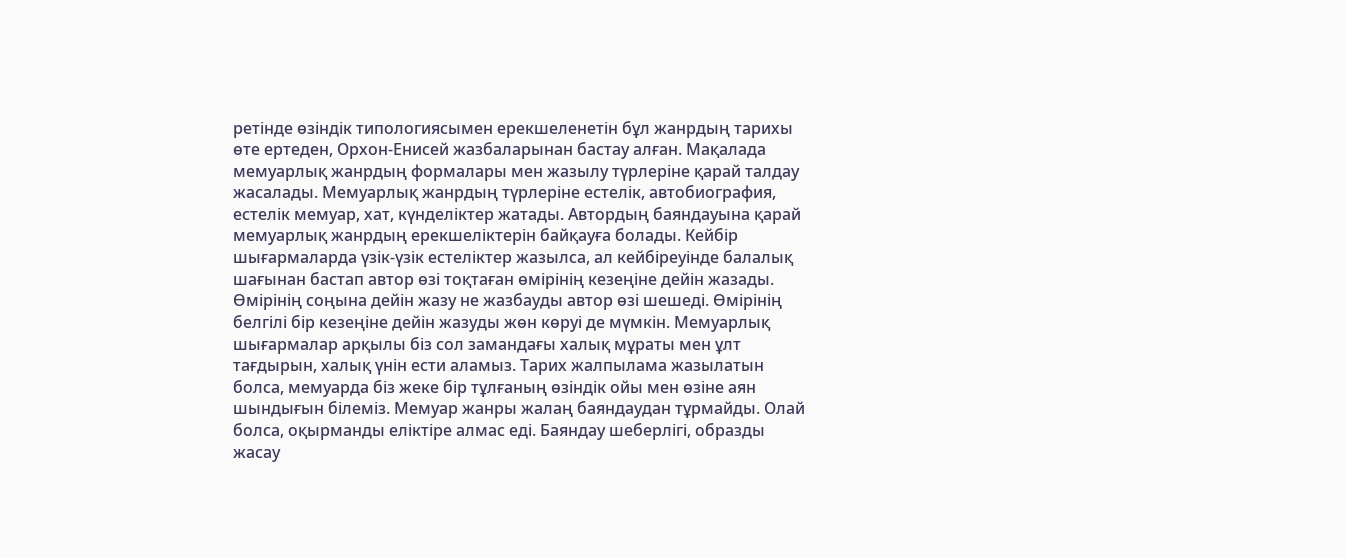ретінде өзіндік типологиясымен ерекшеленетін бұл жанрдың тарихы өте ертеден, Орхон-Енисей жазбаларынан бастау алған. Мақалада мемуарлық жанрдың формалары мен жазылу түрлеріне қарай талдау жасалады. Мемуарлық жанрдың түрлеріне естелік, автобиография, естелік мемуар, хат, күнделіктер жатады. Автордың баяндауына қарай мемуарлық жанрдың ерекшеліктерін байқауға болады. Кейбір шығармаларда үзік-үзік естеліктер жазылса, ал кейбіреуінде балалық шағынан бастап автор өзі тоқтаған өмірінің кезеңіне дейін жазады. Өмірінің соңына дейін жазу не жазбауды автор өзі шешеді. Өмірінің белгілі бір кезеңіне дейін жазуды жөн көруі де мүмкін. Мемуарлық шығармалар арқылы біз сол замандағы халық мұраты мен ұлт тағдырын, халық үнін ести аламыз. Тарих жалпылама жазылатын болса, мемуарда біз жеке бір тұлғаның өзіндік ойы мен өзіне аян шындығын білеміз. Мемуар жанры жалаң баяндаудан тұрмайды. Олай болса, оқырманды еліктіре алмас еді. Баяндау шеберлігі, образды жасау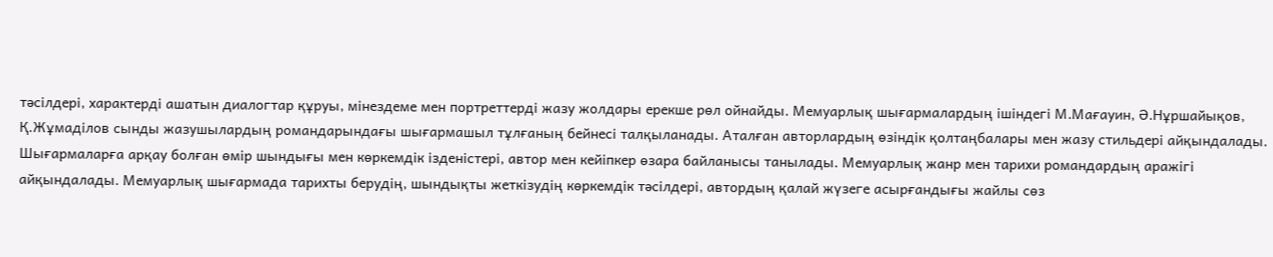тәсілдері, характерді ашатын диалогтар құруы, мінездеме мен портреттерді жазу жолдары ерекше рөл ойнайды. Мемуарлық шығармалардың ішіндегі М.Мағауин, Ә.Нұршайықов, Қ.Жұмаділов сынды жазушылардың романдарындағы шығармашыл тұлғаның бейнесі талқыланады. Аталған авторлардың өзіндік қолтаңбалары мен жазу стильдері айқындалады. Шығармаларға арқау болған өмір шындығы мен көркемдік ізденістері, автор мен кейіпкер өзара байланысы танылады. Мемуарлық жанр мен тарихи романдардың аражігі айқындалады. Мемуарлық шығармада тарихты берудің, шындықты жеткізудің көркемдік тәсілдері, автордың қалай жүзеге асырғандығы жайлы сөз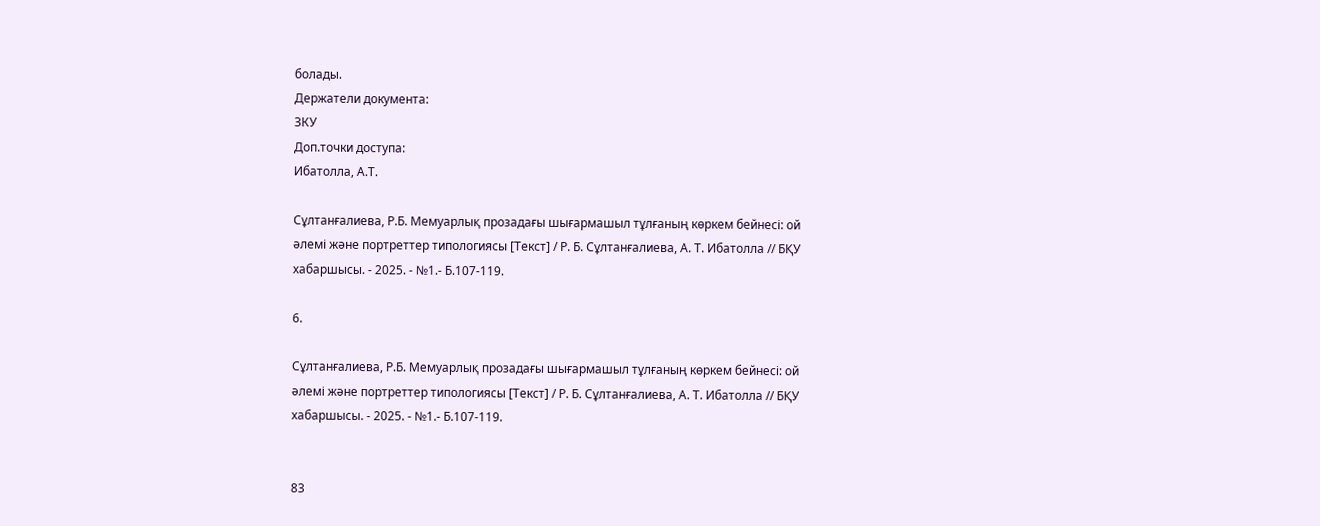болады.
Держатели документа:
ЗКУ
Доп.точки доступа:
Ибатолла, А.Т.

Сұлтанғалиева, Р.Б. Мемуарлық прозадағы шығармашыл тұлғаның көркем бейнесі: ой әлемі және портреттер типологиясы [Текст] / Р. Б. Сұлтанғалиева, А. Т. Ибатолла // БҚУ хабаршысы. - 2025. - №1.- Б.107-119.

6.

Сұлтанғалиева, Р.Б. Мемуарлық прозадағы шығармашыл тұлғаның көркем бейнесі: ой әлемі және портреттер типологиясы [Текст] / Р. Б. Сұлтанғалиева, А. Т. Ибатолла // БҚУ хабаршысы. - 2025. - №1.- Б.107-119.


83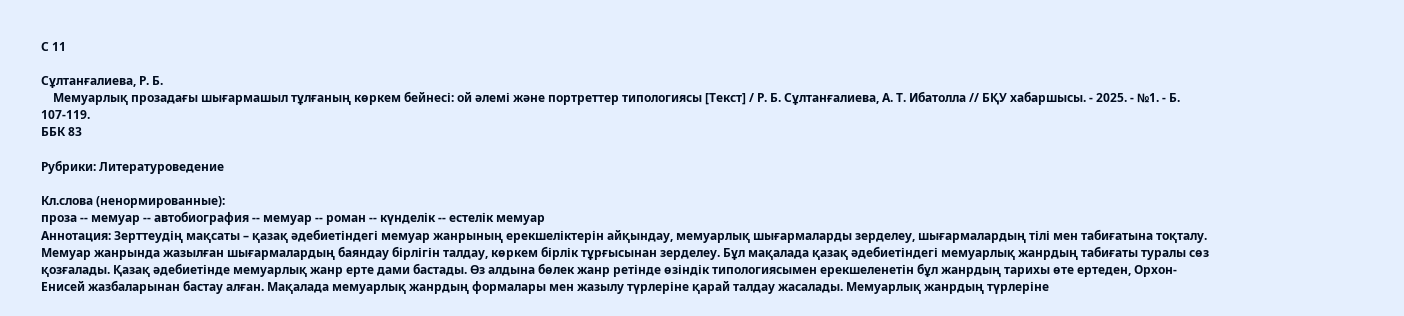С 11

Сұлтанғалиева, Р. Б.
    Мемуарлық прозадағы шығармашыл тұлғаның көркем бейнесі: ой әлемі және портреттер типологиясы [Текст] / Р. Б. Сұлтанғалиева, А. Т. Ибатолла // БҚУ хабаршысы. - 2025. - №1. - Б. 107-119.
ББК 83

Рубрики: Литературоведение

Кл.слова (ненормированные):
проза -- мемуар -- автобиография -- мемуар -- роман -- күнделік -- естелік мемуар
Аннотация: Зерттеудің мақсаты – қазақ әдебиетіндегі мемуар жанрының ерекшеліктерін айқындау, мемуарлық шығармаларды зерделеу, шығармалардың тілі мен табиғатына тоқталу. Мемуар жанрында жазылған шығармалардың баяндау бірлігін талдау, көркем бірлік тұрғысынан зерделеу. Бұл мақалада қазақ әдебиетіндегі мемуарлық жанрдың табиғаты туралы сөз қозғалады. Қазақ әдебиетінде мемуарлық жанр ерте дами бастады. Өз алдына бөлек жанр ретінде өзіндік типологиясымен ерекшеленетін бұл жанрдың тарихы өте ертеден, Орхон-Енисей жазбаларынан бастау алған. Мақалада мемуарлық жанрдың формалары мен жазылу түрлеріне қарай талдау жасалады. Мемуарлық жанрдың түрлеріне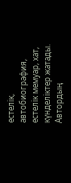естелік, автобиография, естелік мемуар, хат, күнделіктер жатады. Автордың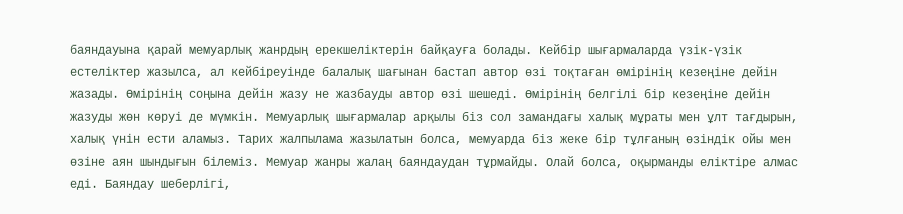баяндауына қарай мемуарлық жанрдың ерекшеліктерін байқауға болады. Кейбір шығармаларда үзік-үзік естеліктер жазылса, ал кейбіреуінде балалық шағынан бастап автор өзі тоқтаған өмірінің кезеңіне дейін жазады. Өмірінің соңына дейін жазу не жазбауды автор өзі шешеді. Өмірінің белгілі бір кезеңіне дейін жазуды жөн көруі де мүмкін. Мемуарлық шығармалар арқылы біз сол замандағы халық мұраты мен ұлт тағдырын, халық үнін ести аламыз. Тарих жалпылама жазылатын болса, мемуарда біз жеке бір тұлғаның өзіндік ойы мен өзіне аян шындығын білеміз. Мемуар жанры жалаң баяндаудан тұрмайды. Олай болса, оқырманды еліктіре алмас еді. Баяндау шеберлігі,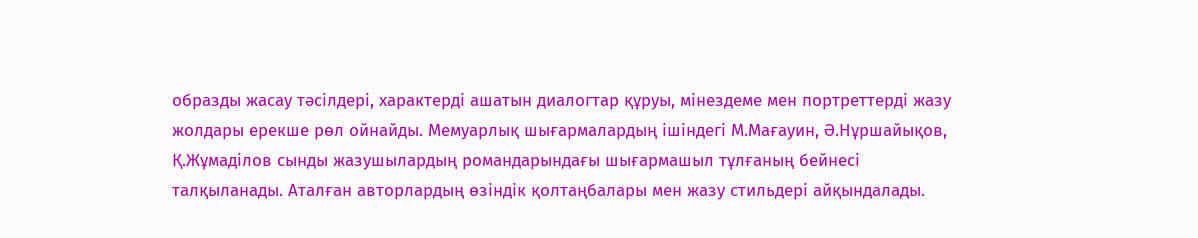образды жасау тәсілдері, характерді ашатын диалогтар құруы, мінездеме мен портреттерді жазу жолдары ерекше рөл ойнайды. Мемуарлық шығармалардың ішіндегі М.Мағауин, Ә.Нұршайықов, Қ.Жұмаділов сынды жазушылардың романдарындағы шығармашыл тұлғаның бейнесі талқыланады. Аталған авторлардың өзіндік қолтаңбалары мен жазу стильдері айқындалады.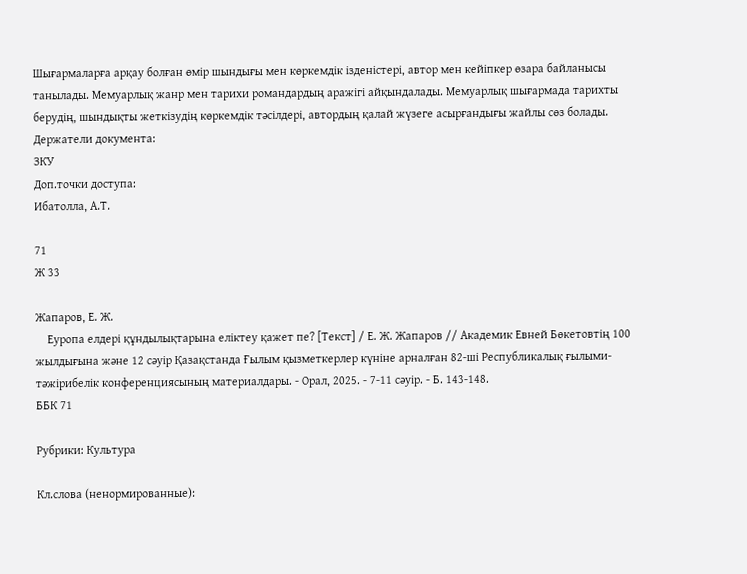Шығармаларға арқау болған өмір шындығы мен көркемдік ізденістері, автор мен кейіпкер өзара байланысы танылады. Мемуарлық жанр мен тарихи романдардың аражігі айқындалады. Мемуарлық шығармада тарихты берудің, шындықты жеткізудің көркемдік тәсілдері, автордың қалай жүзеге асырғандығы жайлы сөз болады.
Держатели документа:
ЗКУ
Доп.точки доступа:
Ибатолла, А.Т.

71
Ж 33

Жапаров, Е. Ж.
    Еуропа елдері құндылықтарына еліктеу қажет пе? [Текст] / Е. Ж. Жапаров // Академик Евней Бөкетовтің 100 жылдығына және 12 сәуір Қазақстанда Ғылым қызметкерлер күніне арналған 82-ші Республикалық ғылыми-тәжірибелік конференциясының материалдары. - Орал, 2025. - 7-11 сәуір. - Б. 143-148.
ББК 71

Рубрики: Культура

Кл.слова (ненормированные):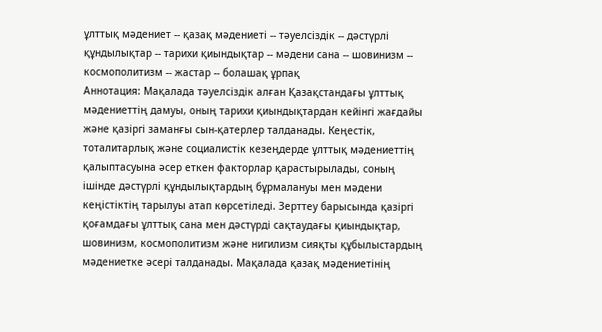ұлттық мәдениет -- қазақ мәдениеті -- тәуелсіздік -- дәстүрлі құндылықтар -- тарихи қиындықтар -- мәдени сана -- шовинизм -- космополитизм -- жастар -- болашақ ұрпақ
Аннотация: Мақалада тәуелсіздік алған Қазақстандағы ұлттық мәдениеттің дамуы, оның тарихи қиындықтардан кейінгі жағдайы және қазіргі заманғы сын-қатерлер талданады. Кеңестік, тоталитарлық және социалистік кезеңдерде ұлттық мәдениеттің қалыптасуына әсер еткен факторлар қарастырылады, соның ішінде дәстүрлі құндылықтардың бұрмалануы мен мәдени кеңістіктің тарылуы атап көрсетіледі. Зерттеу барысында қазіргі қоғамдағы ұлттық сана мен дәстүрді сақтаудағы қиындықтар, шовинизм, космополитизм және нигилизм сияқты құбылыстардың мәдениетке әсері талданады. Мақалада қазақ мәдениетінің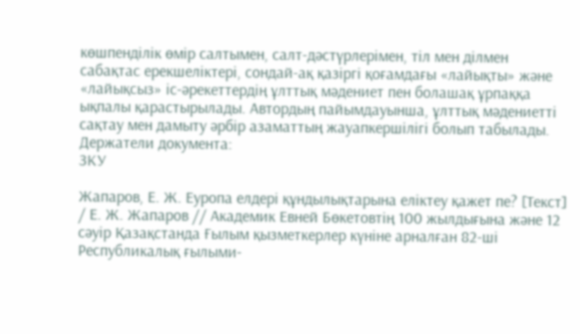көшпенділік өмір салтымен, салт-дәстүрлерімен, тіл мен ділмен сабақтас ерекшеліктері, сондай-ақ қазіргі қоғамдағы «лайықты» және «лайықсыз» іс-әрекеттердің ұлттық мәдениет пен болашақ ұрпаққа ықпалы қарастырылады. Автордың пайымдауынша, ұлттық мәдениетті сақтау мен дамыту әрбір азаматтың жауапкершілігі болып табылады.
Держатели документа:
ЗКУ

Жапаров, Е. Ж. Еуропа елдері құндылықтарына еліктеу қажет пе? [Текст] / Е. Ж. Жапаров // Академик Евней Бөкетовтің 100 жылдығына және 12 сәуір Қазақстанда Ғылым қызметкерлер күніне арналған 82-ші Республикалық ғылыми-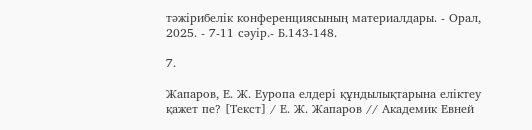тәжірибелік конференциясының материалдары. - Орал, 2025. - 7-11 сәуір.- Б.143-148.

7.

Жапаров, Е. Ж. Еуропа елдері құндылықтарына еліктеу қажет пе? [Текст] / Е. Ж. Жапаров // Академик Евней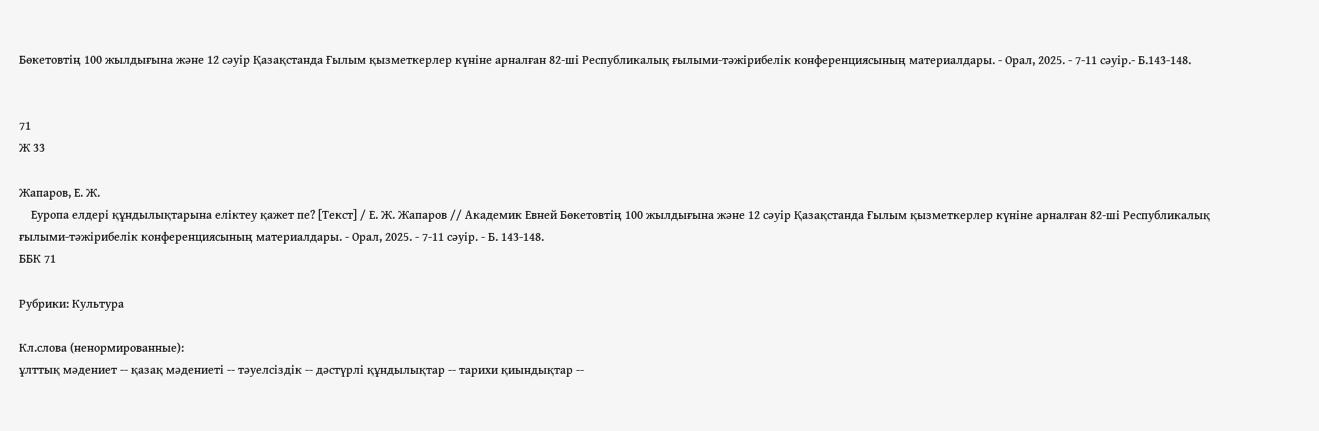Бөкетовтің 100 жылдығына және 12 сәуір Қазақстанда Ғылым қызметкерлер күніне арналған 82-ші Республикалық ғылыми-тәжірибелік конференциясының материалдары. - Орал, 2025. - 7-11 сәуір.- Б.143-148.


71
Ж 33

Жапаров, Е. Ж.
    Еуропа елдері құндылықтарына еліктеу қажет пе? [Текст] / Е. Ж. Жапаров // Академик Евней Бөкетовтің 100 жылдығына және 12 сәуір Қазақстанда Ғылым қызметкерлер күніне арналған 82-ші Республикалық ғылыми-тәжірибелік конференциясының материалдары. - Орал, 2025. - 7-11 сәуір. - Б. 143-148.
ББК 71

Рубрики: Культура

Кл.слова (ненормированные):
ұлттық мәдениет -- қазақ мәдениеті -- тәуелсіздік -- дәстүрлі құндылықтар -- тарихи қиындықтар --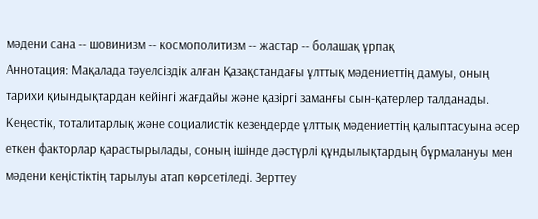мәдени сана -- шовинизм -- космополитизм -- жастар -- болашақ ұрпақ
Аннотация: Мақалада тәуелсіздік алған Қазақстандағы ұлттық мәдениеттің дамуы, оның тарихи қиындықтардан кейінгі жағдайы және қазіргі заманғы сын-қатерлер талданады. Кеңестік, тоталитарлық және социалистік кезеңдерде ұлттық мәдениеттің қалыптасуына әсер еткен факторлар қарастырылады, соның ішінде дәстүрлі құндылықтардың бұрмалануы мен мәдени кеңістіктің тарылуы атап көрсетіледі. Зерттеу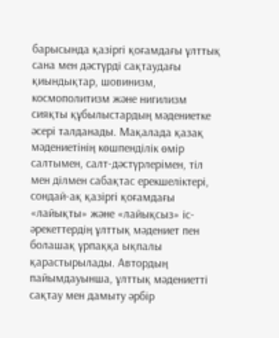барысында қазіргі қоғамдағы ұлттық сана мен дәстүрді сақтаудағы қиындықтар, шовинизм, космополитизм және нигилизм сияқты құбылыстардың мәдениетке әсері талданады. Мақалада қазақ мәдениетінің көшпенділік өмір салтымен, салт-дәстүрлерімен, тіл мен ділмен сабақтас ерекшеліктері, сондай-ақ қазіргі қоғамдағы «лайықты» және «лайықсыз» іс-әрекеттердің ұлттық мәдениет пен болашақ ұрпаққа ықпалы қарастырылады. Автордың пайымдауынша, ұлттық мәдениетті сақтау мен дамыту әрбір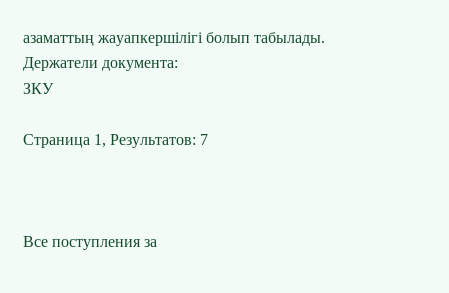азаматтың жауапкершілігі болып табылады.
Держатели документа:
ЗКУ

Страница 1, Результатов: 7



Все поступления за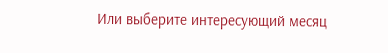Или выберите интересующий месяц